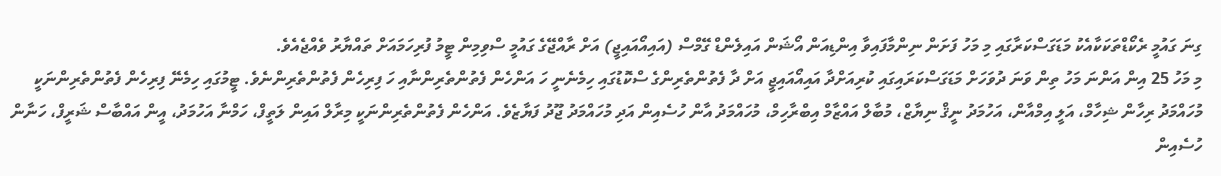ގިނަ ގައުމީ ރެކޯޑްތަކަކާއެކު މަޑަގަސްކަރާގައި މި މަހު ފަށަން ނިންމާފައިވާ އިންޑިއަން އޯޝަން އައިލެންޑް ގޭމްސް (އައިއޯއައިޖީ) އަށް ރާއްޖޭގެ ގައުމީ ސްވިމިން ޓީމު ފުރިހަމައަށް ތައްޔާރު ވެއްޖެއެވެ.
މި މަހު 25 އިން އަންނަ މަހު ތިން ވަނަ ދުވަހަށް މަޑަގަސްކަރައިގައި ކުރިއަށްދާ އައިއޯއައިޖީ އަށް ދާ ފެތުންތެރިންގެ ސްކޮޑުގައި ހިމެނެނީ ހަ އަންހެން ފެތުންތެރިންނާއި ހަ ފިރިހެން ފެތުންތެރިންނެވެ. ޓީމުގައި ހިމެނޭ ފިރިހެން ފެތުންތެރިންނަކީ މުހައްމަދު ރިހާން ޝިހާމް، އަލީ އިމްއާން، އަހުމަދު ނީޤް ނިޔާޒް، މުބާލް އައްޒާމް އިބްރާހިމް، މުހައްމަދު އާން ހުސެއިން އަދި މުހައްމަދު ޖޫދު ފަޔާޒެވެ. އަންހެން ފެތުންތެރިންނަކީ މިރާލް އައިން ލަތީފް، ހަމްނާ އަހުމަދު، އީން އައްބާސް ޝަރީފް، ހަނާން ހުސެއިން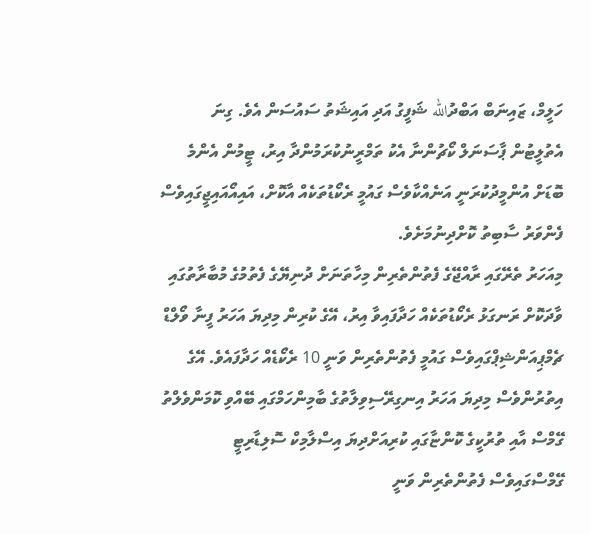ހަލީމް، ޒައިނަބް އަބްދުالله ޝަފީގު އަދި އައިޝަތު ސައުސަން އެވެ. ގިނަ އެތުލީޓުން ޕާސަނަލް ކޯޗުންނާ އެކު ތަމްރީނުކުރަމުންދާ އިރު، ޓީމުން އެންމެ ބޮޑަށް އުންމީދުކުރަނީ އަނެއްކާވެސް ގައުމީ ރެކޯޑުތަކެއް އާކޮށް، އައިއޯއައިޖީގައިވެސް ފެންވަރު ސާބިތު ކޮށްދިނުމަށެވެ.
މިއަހަރު ތެރޭގައި ރާއްޖޭގެ ފެތުންތެރިން މިހާތަނަށް ދުނިޔޭގެ ފެތުމުގެ މުބާރާތުގައި ވާދަކޮށް ރަނގަޅު ރެކޯޑުތަކެއް ހަދާފައިވާ އިރު، އޭގެ ކުރިން މިދިޔަ އަހަރު ފީނާ ވޯލްޑް ޗެމްޕިއަންޝިޕްގައިވެސް ގައުމީ ފެތުންތެރިން ވަނީ 10 ރެކޯޑެއް ހަދާފައެވެ. އޭގެ އިތުރުންވެސް މިދިޔަ އަހަރު އިނގިރޭސިވިލާތުގެ ބާމިންހަމްގައި ބޭއްވި ކޮމަންވެލްތު ގޭމްސް އާއި ތުރުކީގެ ކޮންޏާގައި ކުރިއަށްދިޔަ އިސްލާމިކް ސޮލިޑާރިޓީ ގޭމްސްގައިވެސް ފެތުންތެރިން ވަނީ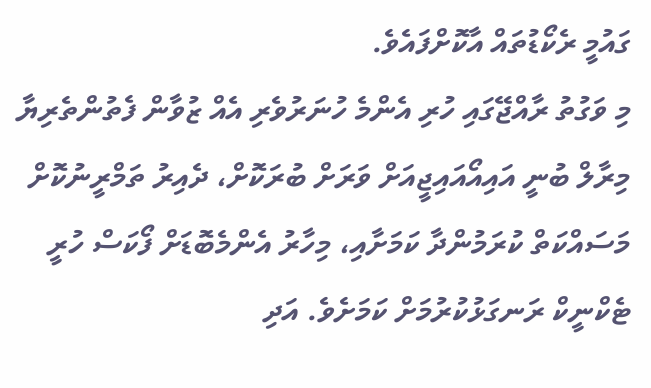ގައުމީ ރެކޯޑުތައް އާކޮށްފައެވެ.
މި ވަގުތު ރާއްޖޭގައި ހުރި އެންމެ ހުނަރުވެރި އެއް ޒުވާން ފެތުންތެރިޔާ މިރާލް ބުނީ އައިއޯއައިޖީއަށް ވަރަށް ބުރަކޮށް، ދެއިރު ތަމްރީނުކޮށް މަސައްކަތް ކުރަމުންދާ ކަމަށާއި، މިހާރު އެންމެބޮޑަށް ފޯކަސް ހުރީ ޓެކްނީކް ރަނގަޅުކުރުމަށް ކަމަށެވެ. އަދި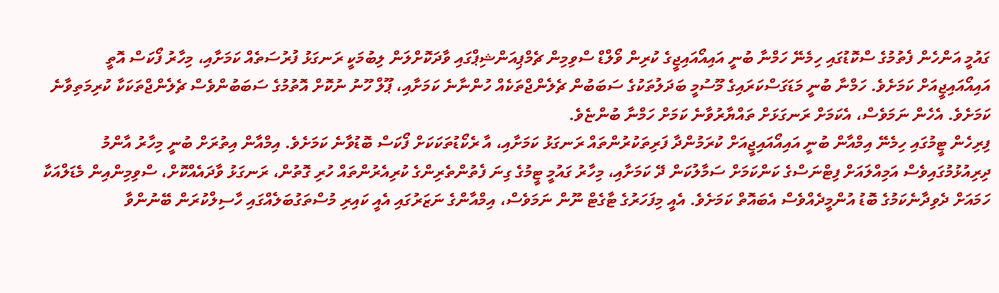ގައުމީ އަންހެން ފެތުމުގެ ސްކޮޑުގައި ހިމެނޭ ހަމްނާ ބުނީ އައިއޯއައިޖީގެ ކުރިން ވޯލްޑް ސްވިމިން ޗެމްޕިއަންޝިޕްގައި ވާދަކޮށްލަން ލިބުމަކީ ރަނގަޅު ފުރުސަތެއް ކަމަށާއި، މިހާރު ފޯކަސް އޮތީ އައިއޯއައިޖީއަށް ކަމަށެވެ. ހަމްނާ ބުނީ މަޑަގަސްކަރައިގެ މޫސުމީ ބަދަލުތަކުގެ ސަބަބުން ޗެލެންޖްތަކެއް ހުންނާނެ ކަމަށާއި، ޕޫލް ހޫނު ނުކޮށް އޮތުމުގެ ސަބަބުންވެސް ޗެލެންޖްތަކަކާ ކުރިމަތިވާނެ ކަމަށެވެ. އެހެން ނަމަވެސް، އެކަމަށް ރަނގަޅަށް ތައްޔާރުވާނެ ކަމަށް ހަމްނާ ބުންޏެވެ.
ފިރިހެން ޓީމުގައި ހިމެނޭ އިމްއާން ބުނީ އައިއޯއައިޖީއަށް ކުރަމުންދާ ފަރިތަކުރުންތައް ރަނގަޅު ކަމަށާއި، އާ ރެކޯޑުތަކަކަށް ފޯކަސް ބޮޑުވާނެ ކަމަށެވެ. އިމްއާން އިތުރަށް ބުނީ މިހާރު އާންމު ދިރިއުޅުމުގައިވެސް އަމިއްލައަށް ފިޓްނަސްގެ ކަންކަމަށް ސަމާލުކަން ދޭ ކަމަށާއި، މިހާރު ގައުމީ ޓީމުގެ ގިނަ ފެތުންތެރިންގެ ކުރިއެރުންތައް ހުރި ގޮތުން، ރަނގަޅު ވާދައެއްކޮށް، ސްވިމިންއިން މެޑަލްއަކާ ހަމައަށް ދެވިދާނެކަމުގެ ބޮޑު އުންމީދެއްވެސް އެބައޮތް ކަމަށެވެ. އެއީ މިފަހަރުގެ ޓާގެޓް ނޫން ނަމަވެސް، އިމްއާންގެ ނަޒަރުގައި އެއީ ކައިރި މުސްތަގުބަލެއްގައި ހާސިލްކުރަން ބޭނުންވާ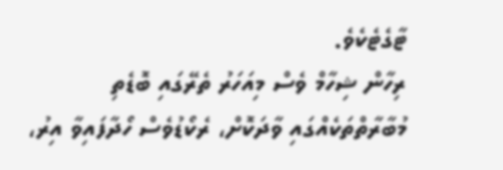ޓާގެޓެކެވެ.
ރިހާން ޝިހާމް ވެސް މިއަހަރު ތެރޭގައި ބޮޑެތި މުބާރާތްތަކެއްގައި ވާދަކޮށް، ރެކޯޑުވެސް ހޯދާފައިވާ އިރު،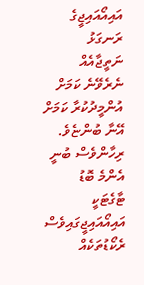އައިއޯއައިޖީގެ ރަނގަޅު ނަތީޖާއެއް ނެރެވޭނެ ކަމަށް އުންމީދުކުރާ ކަމަށް އޭނާ ބުންޏެވެ. ރިހާންވެސް ބުނީ އެންމެ ބޮޑު ޓާގެޓަކީ އައިއޯއައިޖީގައިވެސް ރެކޯޑުތަކެއް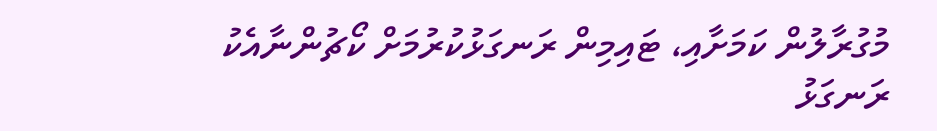މުގުރާލުން ކަމަށާއި، ޓައިމިން ރަނގަޅުކުރުމަށް ކޯޗުންނާއެކު ރަނގަޅު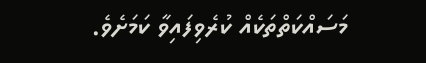މަސައްކަތްތަކެއް ކުރެވިފައިވާ ކަމަށެވެ.